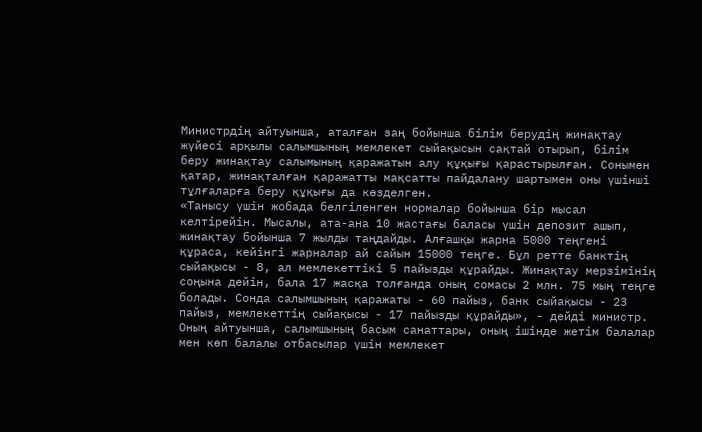Министрдің айтуынша, аталған заң бойынша білім берудің жинақтау жүйесі арқылы салымшының мемлекет сыйақысын сақтай отырып, білім беру жинақтау салымының қаражатын алу құқығы қарастырылған. Сонымен қатар, жинақталған қаражатты мақсатты пайдалану шартымен оны үшінші тұлғаларға беру құқығы да көзделген.
«Танысу үшін жобада белгіленген нормалар бойынша бір мысал келтірейін. Мысалы, ата-ана 10 жастағы баласы үшін депозит ашып, жинақтау бойынша 7 жылды таңдайды. Алғашқы жарна 5000 теңгені құраса, кейінгі жарналар ай сайын 15000 теңге. Бұл ретте банктің сыйақысы - 8, ал мемлекеттікі 5 пайызды құрайды. Жинақтау мерзімінің соңына дейін, бала 17 жасқа толғанда оның сомасы 2 млн. 75 мың теңге болады. Сонда салымшының қаражаты - 60 пайыз, банк сыйақысы - 23 пайыз, мемлекеттің сыйақысы - 17 пайызды құрайды», - дейді министр. Оның айтуынша, салымшының басым санаттары, оның ішінде жетім балалар мен көп балалы отбасылар үшін мемлекет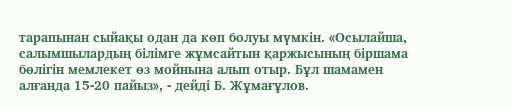тарапынан сыйақы одан да көп болуы мүмкін. «Осылайша, салымшылардың білімге жұмсайтын қаржысының біршама бөлігін мемлекет өз мойнына алып отыр. Бұл шамамен алғанда 15-20 пайыз», - дейді Б. Жұмағұлов.